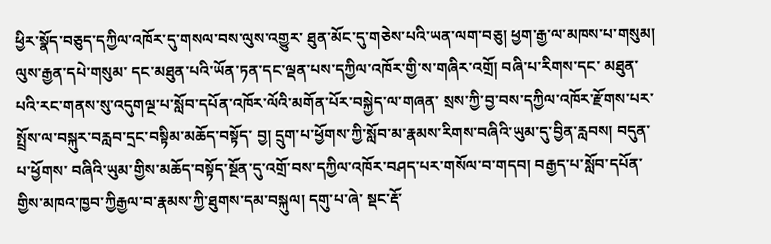ཕྱིར་སྣོད་བཅུད་དཀྱིལ་འཁོར་དུ་གསལ་བས་ལུས་འགྱུར་ ཐུན་མོང་དུ་གཅེས་པའི་ཡན་ལག་བཅུ། ཕྱག་རྒྱ་ལ་མཁས་པ་གསུམ། ལུས་རྒྱན་དཔེ་གསུམ་ དང་མཐུན་པའི་ཡོན་ཏན་དང་ལྡན་པས་དཀྱིལ་འཁོར་གྱི་ས་གཞིར་འགྲོ། བཞི་པ་རིགས་དང་ མཐུན་པའི་རང་གནས་སུ་འདུགལྔ་པ་སློབ་དཔོན་འཁོར་ལོའི་མགོན་པོར་བསྐྱེད་ལ་གཞན་ སྲས་ཀྱི་བྱ་བས་དཀྱིལ་འཁོར་རྫོགས་པར་སྤྲོས་ལ་བསྐུར་བརླབ་དྲང་བསྟིམ་མཆོད་བསྟོད་ བྱ། དྲུག་པ་ཕྱོགས་ཀྱི་སློབ་མ་རྣམས་རིགས་བཞིའི་ཡུམ་དུ་བྱིན་རླབས། བདུན་པ་ཕྱོགས་ བཞིའི་ཡུམ་གྱིས་མཆོད་བསྟོད་སྔོན་དུ་འགྲོ་བས་དཀྱིལ་འཁོར་བཤད་པར་གསོལ་བ་གདབ། བརྒྱད་པ་སློབ་དཔོན་གྱིས་མཁའ་ཁྱབ་ཀྱིརྒྱལ་བ་རྣམས་ཀྱི་ཐུགས་དམ་བསྐུལ། དགུ་པ་ཞེ་ སྡང་རྡོ་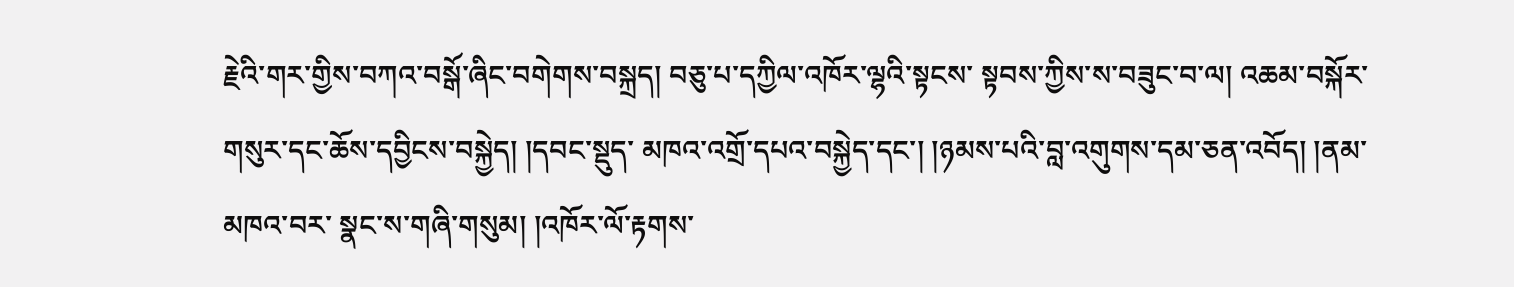རྗེའི་གར་གྱིས་བཀའ་བསྒོ་ཞིང་བགེགས་བསྐྲད། བཅུ་པ་དཀྱིལ་འཁོར་ལྷའི་སྟངས་ སྟབས་ཀྱིས་ས་བཟུང་བ་ལ། འཆམ་བསྐོར་གསུར་དང་ཆོས་དབྱིངས་བསྐྱེད། །དབང་སྡུད་ མཁའ་འགྲོ་དཔའ་བསྐྱེད་དང་། །ཉམས་པའི་བླ་འགུགས་དམ་ཅན་འབོད། །ནམ་མཁའ་བར་ སྣང་ས་གཞི་གསུམ། །འཁོར་ལོ་རྟགས་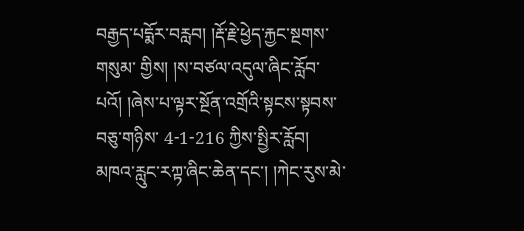བརྒྱད་པདྨོར་བརླབ། །རྡོ་རྗེ་ཕྱེད་རྐྱང་སྔགས་གསུམ་ གྱིས། །ས་བཙལ་འདུལ་ཞིང་རློབ་པའོ། །ཞེས་པ་ལྟར་སྔོན་འགྲོའི་སྟངས་སྟབས་བཅུ་གཉིས་ 4-1-216 ཀྱིས་སྤྱིར་རློབ། མཁའ་རླུང་རཀྟ་ཞིང་ཆེན་དང་། །ཀེང་རུས་མེ་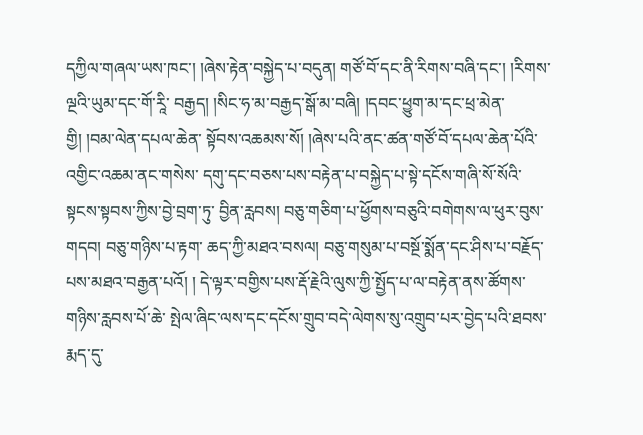དཀྱིལ་གཞལ་ཡས་ཁང་། །ཞེས་རྟེན་བསྐྱེད་པ་བདུན། གཙོ་བོ་དང་ནི་རིགས་བཞི་དང་། །རིགས་ལྔའི་ཡུམ་དང་གོ་རཱི་ བརྒྱད། །སིང་ཧ་མ་བརྒྱད་སྒོ་མ་བཞི། །དབང་ཕྱུག་མ་དང་ཕྲ་མེན་གྱི། །བམ་ལེན་དཔལ་ཆེན་ སྟོབས་འཆམས་སོ། །ཞེས་པའི་ནང་ཚན་གཙོ་བོ་དཔལ་ཆེན་པོའི་འགྱིང་འཆམ་ནང་གསེས་ དགུ་དང་བཅས་པས་བརྟེན་པ་བསྐྱེད་པ་སྟེ་དངོས་གཞི་སོ་སོའི་སྟངས་སྟབས་ཀྱིས་བྱེ་བྲག་ཏུ་ བྱིན་རླབས། བཅུ་གཅིག་པ་ཕྱོགས་བཅུའི་བགེགས་ལ་ཕུར་བུས་གདབ། བཅུ་གཉིས་པ་རྟག་ ཆད་ཀྱི་མཐའ་བསལ། བཅུ་གསུམ་པ་བསྔོ་སྨོན་དང་ཤིས་པ་བརྗོད་པས་མཐའ་བརྒྱན་པའོ། ། དེ་ལྟར་བགྱིས་པས་རྡོ་རྗེའི་ལུས་ཀྱི་སྤྱོད་པ་ལ་བརྟེན་ནས་ཚོགས་གཉིས་རླབས་པོ་ཆེ་ སྤེལ་ཞིང་ལས་དང་དངོས་གྲུབ་བདེ་ལེགས་སུ་འགྲུབ་པར་བྱེད་པའི་ཐབས་རྨད་དུ་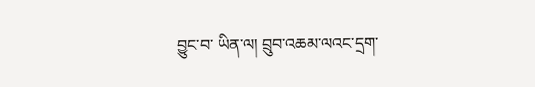བྱུང་བ་ ཡིན་ལ། བྲུབ་འཆམ་ལའང་དྲག་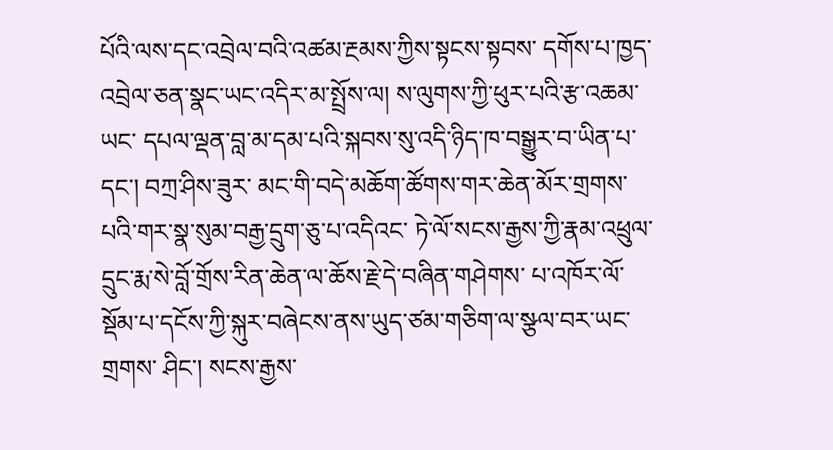པོའི་ལས་དང་འབྲེལ་བའི་འཚམ་རྔམས་ཀྱིས་སྟངས་སྟབས་ དགོས་པ་ཁྱད་འབྲེལ་ཅན་སྣང་ཡང་འདིར་མ་སྤྲོས་ལ། ས་ལུགས་ཀྱི་ཕུར་པའི་རྩ་འཆམ་ཡང་ དཔལ་ལྡན་བླ་མ་དམ་པའི་སྐབས་སུ་འདི་ཉིད་ཁ་བསྒྱུར་བ་ཡིན་པ་དང་། བཀྲ་ཤིས་ཟུར་ མང་གི་བདེ་མཆོག་ཚོགས་གར་ཆེན་མོར་གྲགས་པའི་གར་སྣ་སུམ་བརྒྱ་དྲུག་ཅུ་པ་འདིའང་ ཏེ་ལོ་སངས་རྒྱས་ཀྱི་རྣམ་འཕྲུལ་དྲུང་རྨ་སེ་བློ་གྲོས་རིན་ཆེན་ལ་ཆོས་རྗེ་དེ་བཞིན་གཤེགས་ པ་འཁོར་ལོ་སྡོམ་པ་དངོས་ཀྱི་སྐུར་བཞེངས་ནས་ཡུད་ཙམ་གཅིག་ལ་སྩལ་བར་ཡང་གྲགས་ ཤིང་། སངས་རྒྱས་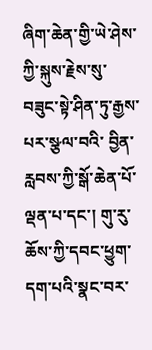ཞིག་ཆེན་གྱི་ཡེ་ཤེས་ཀྱི་སྐུས་རྗེས་སུ་བཟུང་སྟེ་ཤིན་ཏུ་རྒྱས་པར་སྩལ་བའི་ བྱིན་རླབས་ཀྱི་སྒོ་ཆེན་པོ་ལྡན་པ་དང་། གུ་རུ་ཆོས་ཀྱི་དབང་ཕྱུག་དག་པའི་སྣང་བར་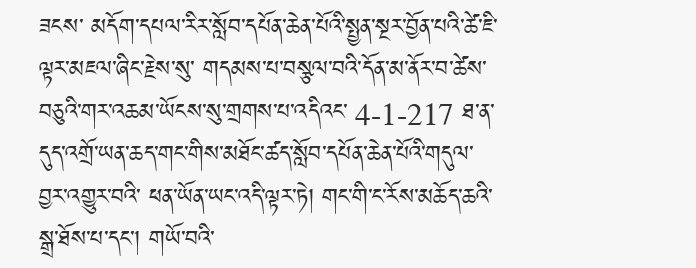ཟངས་ མདོག་དཔལ་རིར་སློབ་དཔོན་ཆེན་པོའི་སྤྱན་སྔར་བྱོན་པའི་ཚེ་ཇི་ལྟར་མཇལ་ཞིང་རྗེས་སུ་ གདམས་པ་བསྩལ་བའི་དོན་མ་ནོར་བ་ཚེས་བཅུའི་གར་འཆམ་ཡོངས་སུ་གྲགས་པ་འདིའང་ 4-1-217 ཐ་ན་དུད་འགྲོ་ཡན་ཆད་གང་གིས་མཐོང་ཚད་སློབ་དཔོན་ཆེན་པོའི་གདུལ་བྱར་འགྱུར་བའི་ ཕན་ཡོན་ཡང་འདི་ལྟར་ཏེ། གང་གི་ང་རོས་མཆོད་ཆའི་སྒྲ་ཐོས་པ་དང་། གཡོ་བའི་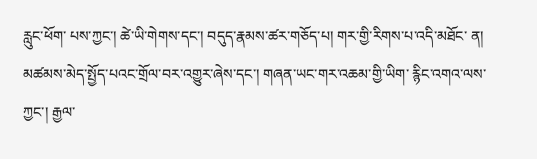རླུང་ཕོག་ པས་ཀྱང་། ཚེ་ཡི་གེགས་དང་། བདུད་རྣམས་ཚར་གཅོད་པ། གར་གྱི་རིགས་པ་འདི་མཐོང་ ན། མཚམས་མེད་སྤྱོད་པའང་གྲོལ་བར་འགྱུར་ཞེས་དང་། གཞན་ཡང་གར་འཆམ་གྱི་ཡིག་ རྙིང་འགའ་ལས་ཀྱང་། རྒྱལ་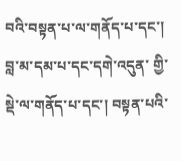བའི་བསྟན་པ་ལ་གནོད་པ་དང་། བླ་མ་དམ་པ་དང་དགེ་འདུན་ གྱི་སྡེ་ལ་གནོད་པ་དང་། བསྟན་པའི་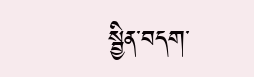སྦྱིན་བདག་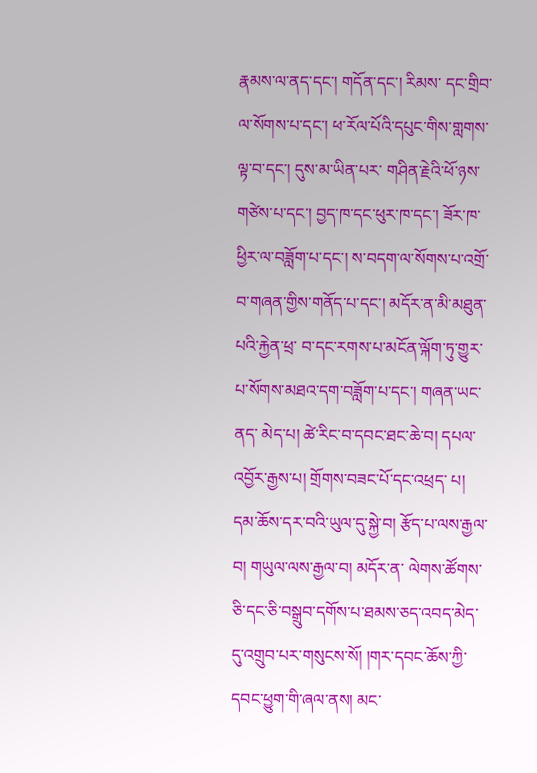རྣམས་ལ་ནད་དང་། གདོན་དང་། རིམས་ དང་གྲིབ་ལ་སོགས་པ་དང་། ཕ་རོལ་པོའི་དཔུང་གིས་གླགས་ལྟ་བ་དང་། དུས་མ་ཡིན་པར་ གཤིན་རྗེའི་ཕོ་ཉས་གཙེས་པ་དང་། བྱད་ཁ་དང་ཕུར་ཁ་དང་། ཟོར་ཁ་ཕྱིར་ལ་བཟློག་པ་དང་། ས་བདག་ལ་སོགས་པ་འགྲོ་བ་གཞན་གྱིས་གནོད་པ་དང་། མདོར་ན་མི་མཐུན་པའི་རྐྱེན་ཕྲ་ བ་དང་རགས་པ་མངོན་ལྐོག་ཏུ་གྱུར་པ་སོགས་མཐའ་དག་བཟློག་པ་དང་། གཞན་ཡང་ནད་ མེད་པ། ཚེ་རིང་བ་དབང་ཐང་ཆེ་བ། དཔལ་འབྱོར་རྒྱས་པ། གྲོགས་བཟང་པོ་དང་འཕྲད་ པ། དམ་ཆོས་དར་བའི་ཡུལ་དུ་སྐྱེ་བ། རྩོད་པ་ལས་རྒྱལ་བ། གཡུལ་ལས་རྒྱལ་བ། མདོར་ན་ ལེགས་ཚོགས་ཅི་དང་ཅི་བསྒྲུབ་དགོས་པ་ཐམས་ཅད་འབད་མེད་དུ་འགྲུབ་པར་གསུངས་སོ། །གར་དབང་ཆོས་ཀྱི་དབང་ཕྱུག་གི་ཞལ་ནས། མང་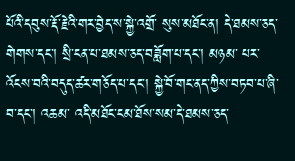པོའི་དབུས་རྡོ་རྗེའི་གར་བྱེད་ས་སྐྱེ་འགྲོ་ སུས་མཐོང་ན། དེ་ཐམས་ཅད་གེགས་དང་། སྲི་ངན་པ་ཐམས་ཅད་བཟློག་པ་དང་། མཉམ་ པར་འོངས་བའི་བདུད་ཚར་གཅོད་པ་དང་། སྐྱེ་བོ་གང་ནད་ཀྱིས་བཏབ་པ་ཞི་བ་དང་། འཆམ་ འདི་མཐོང་ངམ་ཐོས་སམ་དེ་ཐམས་ཅད་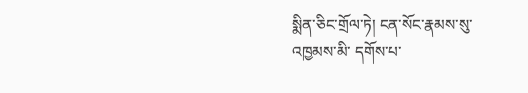སྨིན་ཅིང་གྲོལ་ཏེ། ངན་སོང་རྣམས་སུ་འཁྱམས་མི་ དགོས་པ་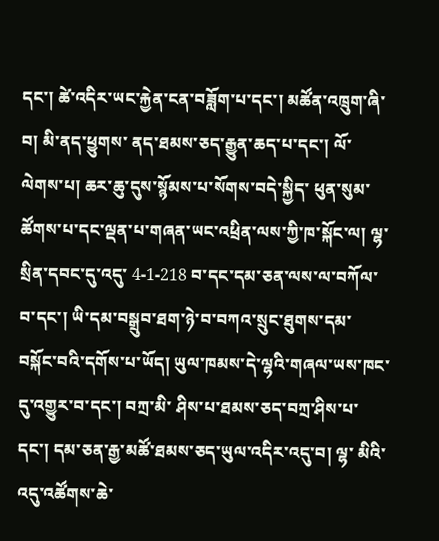དང་། ཚེ་འདིར་ཡང་རྐྱེན་ངན་བཟློག་པ་དང་། མཚོན་འཁྲུག་ཞི་བ། མི་ནད་ཕྱུགས་ ནད་ཐམས་ཅད་རྒྱུན་ཆད་པ་དང་། ལོ་ལེགས་པ། ཆར་ཆུ་དུས་སྙོམས་པ་སོགས་བདེ་སྐྱིད་ ཕུན་སུམ་ཚོགས་པ་དང་ལྡན་པ་གཞན་ཡང་འཕྲིན་ལས་ཀྱི་ཁ་སྐོང་ལ། ལྷ་སྲིན་དབང་དུ་འདུ་ 4-1-218 བ་དང་དམ་ཅན་ལས་ལ་བཀོལ་བ་དང་། ཡི་དམ་བསྒྲུབ་ཐག་ཉེ་བ་བཀའ་སྲུང་ཐུགས་དམ་ བསྐོང་བའི་དགོས་པ་ཡོད། ཡུལ་ཁམས་དེ་ལྷའི་གཞལ་ཡས་ཁང་དུ་འགྱུར་བ་དང་། བཀྲ་མི་ ཤིས་པ་ཐམས་ཅད་བཀྲ་ཤིས་པ་དང་། དམ་ཅན་རྒྱ་མཚོ་ཐམས་ཅད་ཡུལ་འདིར་འདུ་བ། ལྷ་ མིའི་འདུ་འཚོགས་ཆེ་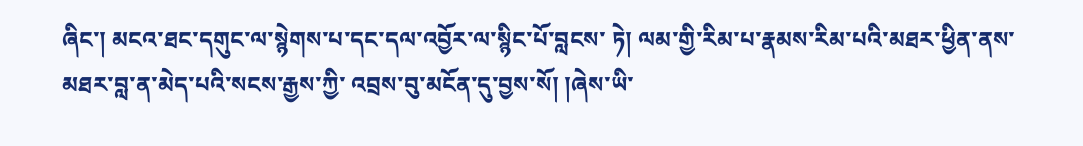ཞིང་། མངའ་ཐང་དགུང་ལ་སྙེགས་པ་དང་དལ་འབྱོར་ལ་སྙིང་པོ་བླངས་ ཏེ། ལམ་གྱི་རིམ་པ་རྣམས་རིམ་པའི་མཐར་ཕྱིན་ནས་མཐར་བླ་ན་མེད་པའི་སངས་རྒྱས་ཀྱི་ འབྲས་བུ་མངོན་དུ་བྱས་སོ། །ཞེས་ཡི་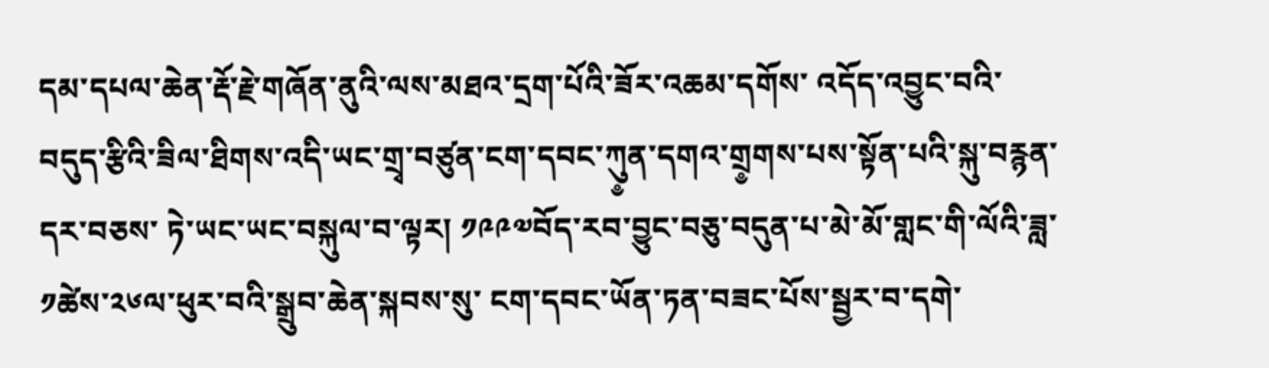དམ་དཔལ་ཆེན་རྡོ་རྗེ་གཞོན་ནུའི་ལས་མཐའ་དྲག་པོའི་ཟོར་འཆམ་དགོས་ འདོད་འབྱུང་བའི་བདུད་རྩིའི་ཟིལ་ཐིགས་འདི་ཡང་གྲྭ་བཙུན་ངག་དབང་ཀུ༵ན་དགའ་གྲ༵གས་པས་སྟོན་པའི་སྐུ་བརྙན་དར་བཅས་ ཏེ་ཡང་ཡང་བསྐུལ་བ་ལྟར། ༡༩༩༧བོད་རབ་བྱུང་བཅུ་བདུན་པ་མེ་མོ་གླང་གི་ལོའི་ཟླ་༡ཚེས་༢༦ལ་ཕུར་བའི་སྒྲུབ་ཆེན་སྐབས་སུ་ ངག་དབང་ཡོན་ཏན་བཟང་པོས་སྦྱར་བ་དགེ་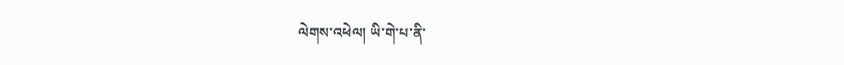ལེགས་འཕེལ། ཡི་གེ་པ་ནི་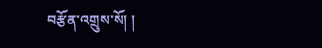བརྩོན་འགྲུས་སོ། །